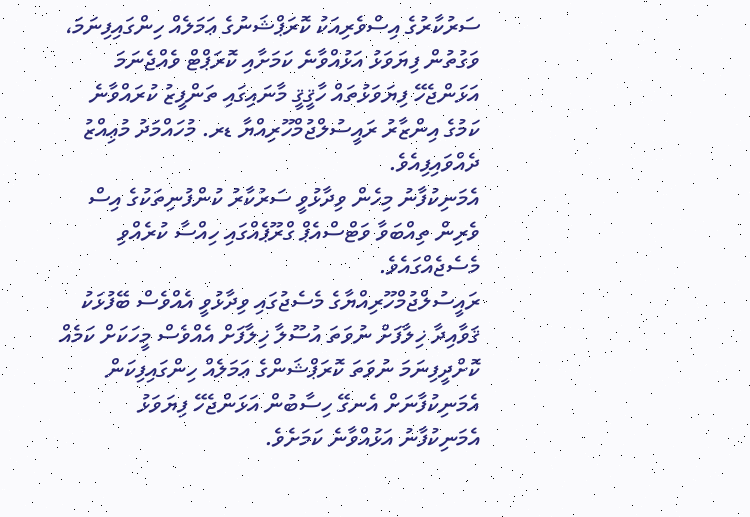ސަރުކާރުގެ އިސްވެރިއަކު ކޮރަޕްޝަނުގެ ޢަމަލެއް ހިންގައިފިނަމަ، ވަގުތުން ފިޔަވަޅު އަޅުއްވާނެ ކަމަށާއި ކޮރަޕްޓް ވެއްޖެނަމަ އަޅަންޖެހޭ ފިޔަވަޅުތައް ހާޤީޤީ މާނައިގައި ތަންފީޒު ކުރައްވާނެ ކަމުގެ އިންޒާރު ރައީސުލްޖުމްހޫރިއްޔާ ޑރ. މުހައްމަދު މުޢިއްޒު ދެއްވައިފިއެވެ.
އެމަނިކުފާނު މިހެން ވިދާޅުވީ ސަރުކާރު ކުންފުނިތަކުގެ އިސް ވެރިން ތިއްބަވާ ވަޓްސްއެޕް ގްރޫޕެއްގައި ހިއްސާ ކުރެއްވި މެސެޖެއްގައެވެ.
ރައީސުލްޖުމްހޫރިއްޔާގެ މެސެޖުގައި ވިދާޅުވީ އެއްވެސް ބޭފުޅަކު ޤަވާއިދާ ޚިލާފަށް ނުވަތަ އުސޫލާ ޚިލާފަށް އެއްވެސް މީހަކަށް ކަމެއް ކޮށްދީފިނަމަ ނުވަތަ ކޮރަޕްޝަންގެ ޢަމަލެއް ހިންގައިފިކަން އެމަނިކުފާނަށް އެނގޭ ހިސާބުން އަޅަންޖެހޭ ފިޔަވަޅު އެމަނިކުފާނު އަޅުއްވާނެ ކަމަށެވެ.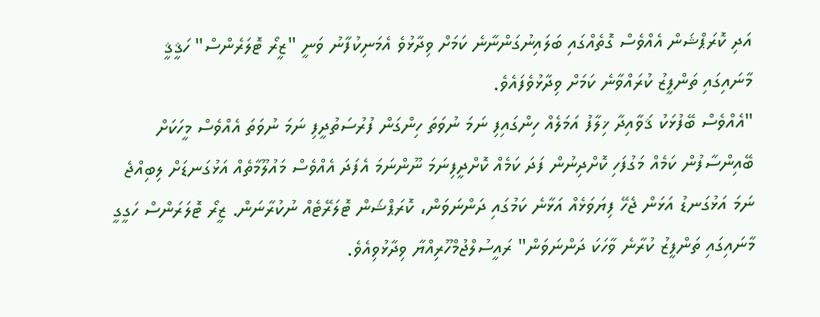އަދި ކޮރަޕްޝަން އެއްވެސް ގޮތެއްގައި ބަލައިނުގަންނާނެ ކަމަށް ވިދާޅުވެ އެމަނިކުފާނު ވަނީ "ޒީރޯ ޓޮލަރެންސް" ހަޤީޤީ މާނައިގައި ތަންފީޒު ކުރައްވާނެ ކަމަށް ވިދާޅުވެފައެވެ.
"އެއްވެސް ބޭފުޅަކު ޤަވާއިދާ ޚިލާފު އަމަލެއް ހިންގައިފި ނަމަ ނުވަތަ ހިންގަން ފުރުސަތުދީފި ނަމަ ނުވަތަ އެއްވެސް މީހަކަށް ބޭއިންސާފުން ކަމެއް މަގުފަހި ކޮށްދިނުން ފަދަ ކަމެއް ކޮށްދީފިނަމަ ނޫންނަމަ އެފަދަ އެއްވެސް މައުލޫމާތެއް އަޅުގަނޑަށް ލިބިއްޖެ ނަމަ އަޅުގަނޑު އަޅަން ޖެހޭ ފިޔަވަޅެއް އަޅާނެ ކަމުގައި ދަންނަވަން، ކޮރަޕްޝަން ޓޮލަރޭޓެއް ނުކުރާނަން. ޒީރޯ ޓޮލަރަންސް ހަގީގީ މާނައިގައި ތަންފީޒު ކުރާނެ ވާހަކަ ދަންނަވަން" ރައީސުލްޖުމްހޫރިއްޔާ ވިދާޅުވިއެވެ.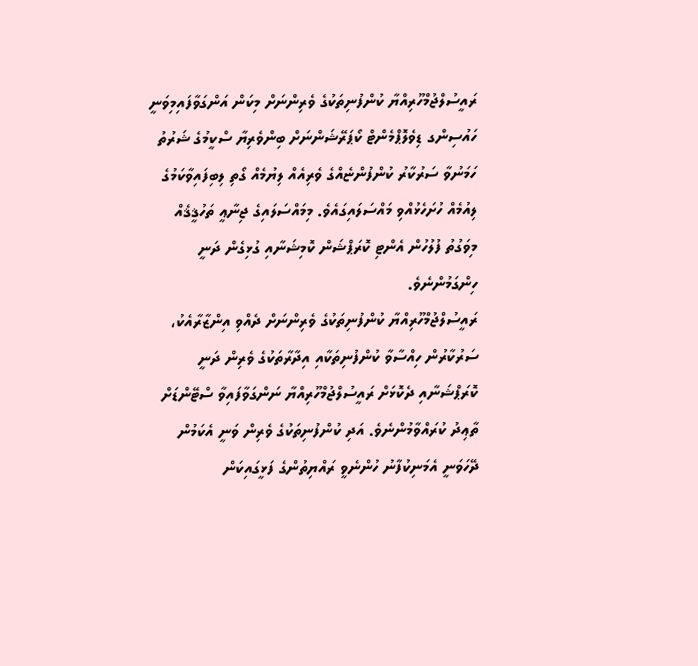ރައީސުލްޖުމްހޫރިއްޔާ ކުންފުނިތަކުގެ ވެރިންނަށް މިކަން އަންގަވާފައިމިވަނީ ހައުސިންގ ޑިވެލޮޕްމެންޓް ކޯޕަރޭޝަންނަށް ބިންވެރިޔާ ސްކީމުގެ ޝަރުތު ހަމަނުވާ ސަރުކާރު ކުންފުންޏެއްގެ ވެރިއެއް ލިޔުމެއް ގޯތި ލިބިފައިވާކަމުގެ ލިއުމެއް ހުށަހެޅުއްވި މައްސަލައިގައެވެ. މިމައްސަލައިގެ ޖިނާޢީ ތަހުޤީޤެއް މިވަގުތު ފުލުހުން އެންޓި ކޮރަޕްޝަން ކޮމިޝަނާއި ގުޅިގެން ދަނީ ހިންގަމުންނެވެ.
ރައީސުލްޖުމްހޫރިއްޔާ ކުންފުނިތަކުގެ ވެރިންނަށް ދެއްވި އިންޒާރާއެކު، ސަރުކާރުން ހިއްސާވާ ކުންފުނިތަކާއި އިދާރާތަކުގެ ވެރިން ދަނީ ކޮރަޕްޝަނާއި ދެކޮޅަށް ރައީސުލްޖުމްހޫރިއްޔާ ނަންގަވާފައިވާ ސްޓޭންޑަށް ތާޢިދު ކުރައްވާމުންނެވެ. އަދި ކުންފުނިތަކުގެ ވެރިން ވަނީ އެކަމުން ދޭހަވަނީ އެމަނިކުފާނު ހުންނެވީ ރައްޔިތުންގެ ފަޅީގައިކަން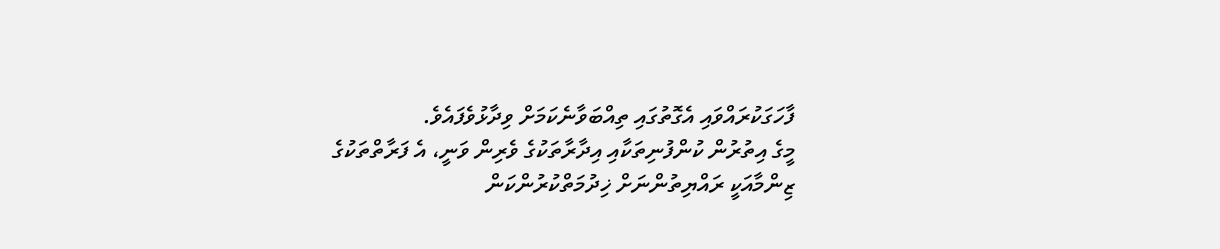ފާހަގަކުރައްވައި އެގޮތުގައި ތިއްބަވާނެކަމަށް ވިދާޅުވެފައެވެ.
މީގެ އިތުރުން ކުންފުނިތަކާއި އިދާރާތަކުގެ ވެރިން ވަނީ، އެ ފަރާތްތަކުގެ ޒިންމާއަކީ ރައްޔިތުންނަށް ޚިދުމަތްކުރުންކަން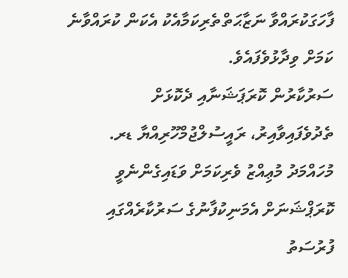ފާހަގަކުރައްވާ ނަޒާޙަތްތެރިކަމާއެކު އެކަން ކުރައްވާނެ ކަމަށް ވިދާޅުވެފައެވެ.
ސަރުކާރުން ކޮރަޕަޝަނާއި ދެކޮޅަށް ތެދުވެފައިވާއިރު، ރައީސުލްޖުމްހޫރިއްޔާ ޑރ. މުހައްމަދު މުޢިއްޒު ވެރިކަމަށް ވަޑައިގެންނެވީ ކޮރަޕްޝަނަށް އެމަނިކުފާނުގެ ސަރުކާރެއްގައި ފުރުސަތު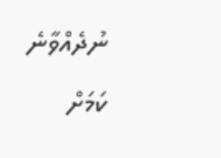ނުދެއްވާނެ ކަމަށް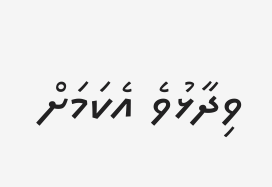ވިދާޅުވެ އެކަމަށް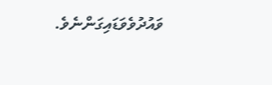ވައުދުވެވަޑައިގަންނެވެ.